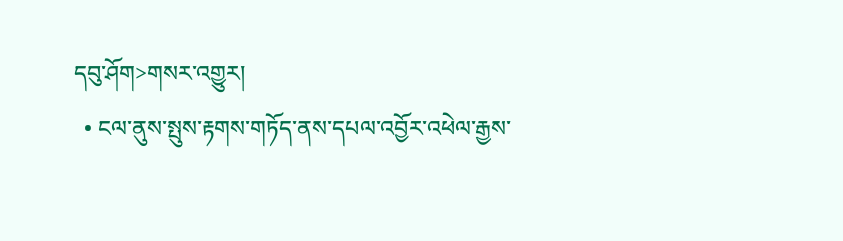དབུ་ཤོག>གསར་འགྱུར།
  • ངལ་ནུས་སྤུས་རྟགས་གཏོད་ནས་དཔལ་འབྱོར་འཕེལ་རྒྱས་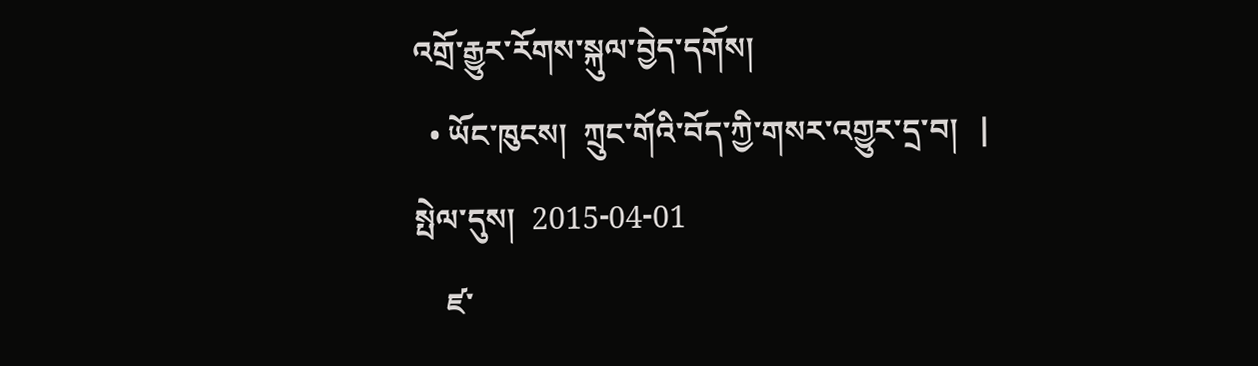འགྲོ་རྒྱུར་རོགས་སྐུལ་བྱེད་དགོས།
  • ཡོང་ཁུངས།  ཀྲུང་གོའི་བོད་ཀྱི་གསར་འགྱུར་དྲ་བ།   |     སྤེལ་དུས།  2015-04-01
    ཛ་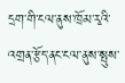དྲག་གི་ངལ་ནུས་ཁྲོམ་རྭའི་འགྲན་རྩོད་ནང་ངལ་ནུས་སྤུས་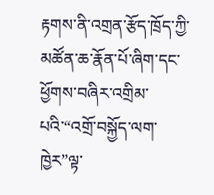རྟགས་ནི་འགྲན་རྩོད་ཁྲོད་ཀྱི་མཚོན་ཆ་རྣོན་པོ་ཞིག་དང་ཕྱོགས་བཞིར་འགྲིམ་པའི་“འགྲོ་བསྐྱོད་ལག་ཁྱེར”ལྟ་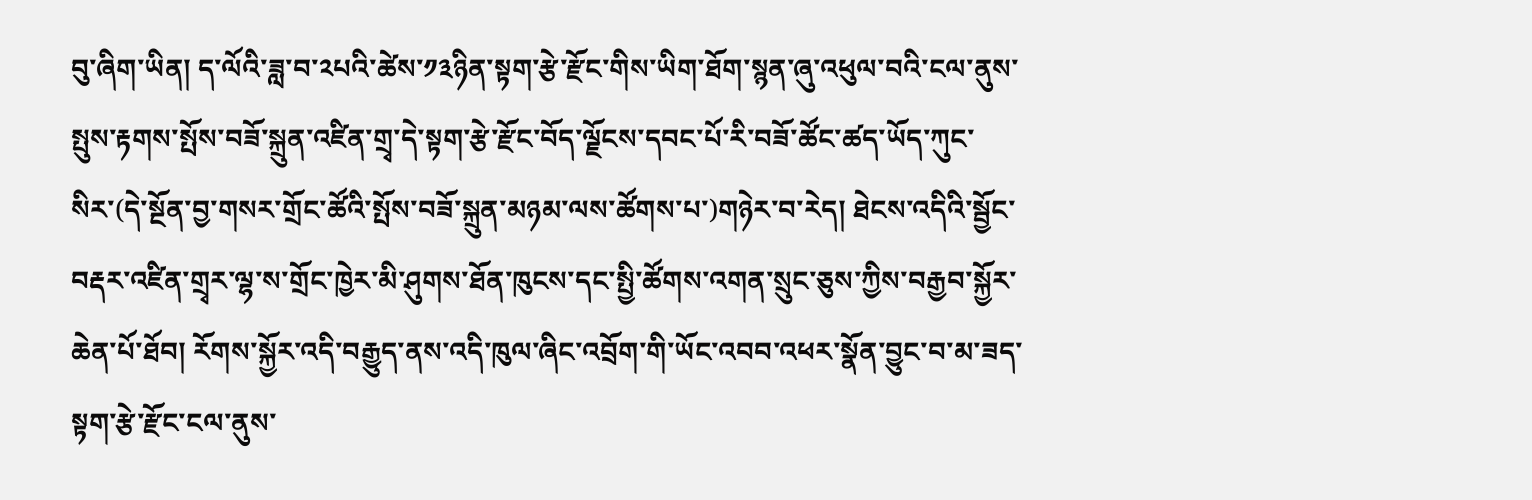བུ་ཞིག་ཡིན། ད་ལོའི་ཟླ་བ་༢པའི་ཚེས་༡༣ཉིན་སྟག་རྩེ་རྫོང་གིས་ཡིག་ཐོག་སྙན་ཞུ་འཕུལ་བའི་ངལ་ནུས་སྤུས་རྟགས་སྤོས་བཟོ་སྐྲུན་འཛིན་གྲྭ་དེ་སྟག་རྩེ་རྫོང་བོད་ལྗོངས་དབང་པོ་རི་བཟོ་ཚོང་ཚད་ཡོད་ཀུང་སིར་(དེ་སྔོན་བྱ་གསར་གྲོང་ཚོའི་སྤོས་བཟོ་སྐྲུན་མཉམ་ལས་ཚོགས་པ་)གཉེར་བ་རེད། ཐེངས་འདིའི་སྦྱོང་བརྡར་འཛིན་གྲྭར་ལྷ་ས་གྲོང་ཁྱེར་མི་ཤུགས་ཐོན་ཁུངས་དང་སྤྱི་ཚོགས་འགན་སྲུང་ཅུས་ཀྱིས་བརྒྱབ་སྐྱོར་ཆེན་པོ་ཐོབ། རོགས་སྐྱོར་འདི་བརྒྱུད་ནས་འདི་ཁུལ་ཞིང་འབྲོག་གི་ཡོང་འབབ་འཕར་སྣོན་བྱུང་བ་མ་ཟད་སྟག་རྩེ་རྫོང་ངལ་ནུས་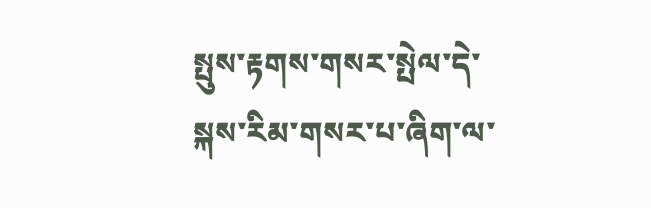སྤུས་རྟགས་གསར་སྤེལ་དེ་སྐས་རིམ་གསར་པ་ཞིག་ལ་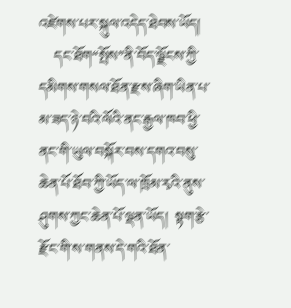འཛེགས་པར་སྐུལ་འདེད་ཐེབས་ཡོད།
    དང་ཐོག“སྤོས”ནི་བོད་ལྗོངས་ཀྱི་དམིགས་གསལ་ཐོན་རྫས་ཞིག་ཡིན་པ་མ་ཟད་ཉེ་བའི་ལོའི་ནང་རྒྱལ་ཁབ་ཕྱི་ནང་གི་ཡུལ་བསྐོར་བས་དགའ་བསུ་ཆེན་པོ་ཐོབ་ཀྱི་ཡོད་ལ་ཁྲོམ་རྭའི་ནུས་ཤུགས་ཀྱང་ཆེན་པོ་ལྡན་ཡོད།  སྟག་རྩེ་རྫོང་གི་ས་གནས་དེ་གའི་ཐོན་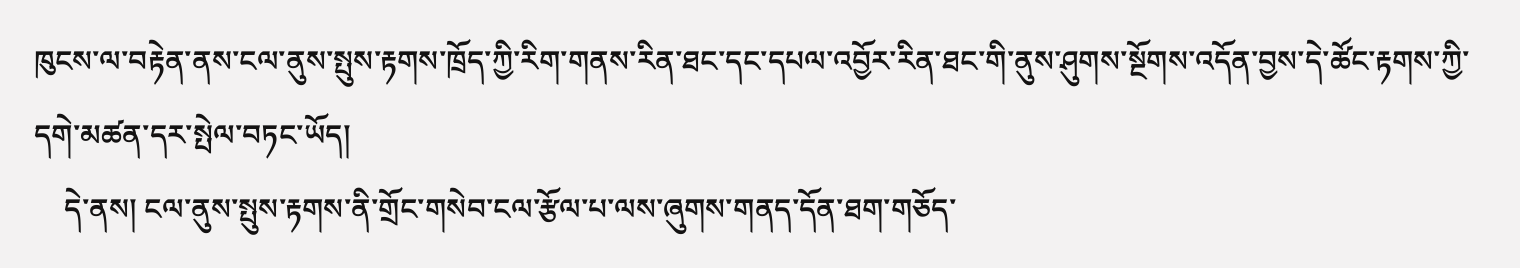ཁུངས་ལ་བརྟེན་ནས་ངལ་ནུས་སྤུས་རྟགས་ཁྲོད་ཀྱི་རིག་གནས་རིན་ཐང་དང་དཔལ་འབྱོར་རིན་ཐང་གི་ནུས་ཤུགས་སྔོགས་འདོན་བྱས་དེ་ཚོང་རྟགས་ཀྱི་དགེ་མཚན་དར་སྤེལ་བཏང་ཡོད།
    དེ་ནས། ངལ་ནུས་སྤུས་རྟགས་ནི་གྲོང་གསེབ་ངལ་རྩོལ་པ་ལས་ཞུགས་གནད་དོན་ཐག་གཅོད་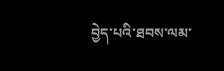བྱེད་པའི་ཐབས་ལམ་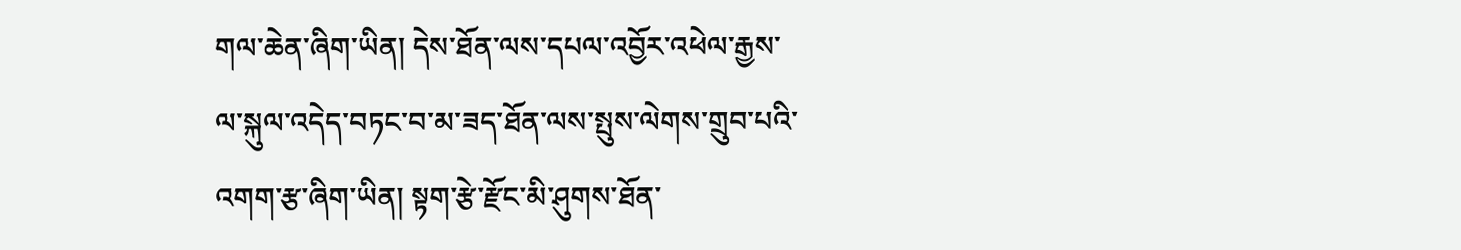གལ་ཆེན་ཞིག་ཡིན། དེས་ཐོན་ལས་དཔལ་འབྱོར་འཕེལ་རྒྱས་ལ་སྐུལ་འདེད་བཏང་བ་མ་ཟད་ཐོན་ལས་སྤུས་ལེགས་གྲུབ་པའི་འགག་རྩ་ཞིག་ཡིན། སྟག་རྩེ་རྫོང་མི་ཤུགས་ཐོན་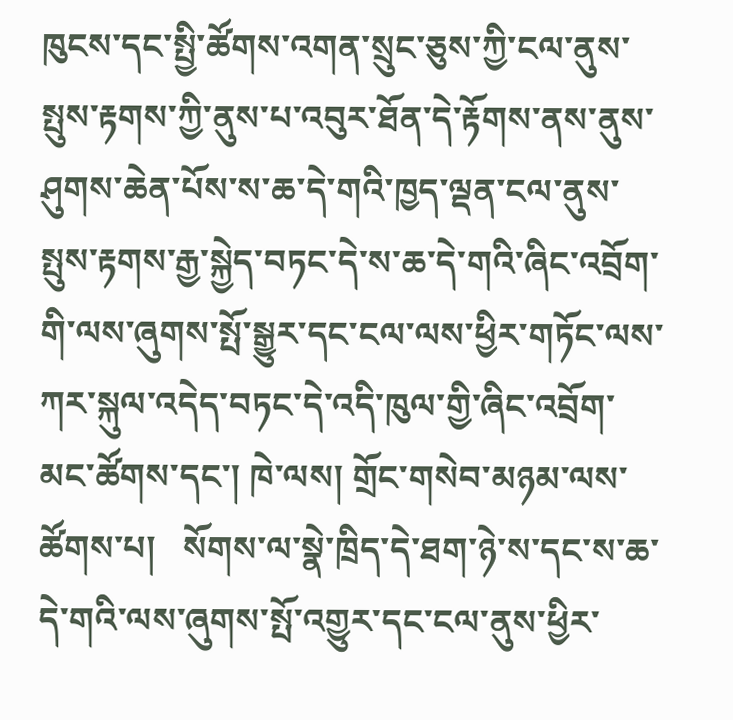ཁུངས་དང་སྤྱི་ཚོགས་འགན་སྲུང་ཅུས་ཀྱི་ངལ་ནུས་སྤུས་རྟགས་ཀྱི་ནུས་པ་འབུར་ཐོན་དེ་རྟོགས་ནས་ནུས་ཤུགས་ཆེན་པོས་ས་ཆ་དེ་གའི་ཁྱད་ལྡན་ངལ་ནུས་སྤུས་རྟགས་རྒྱ་སྐྱེད་བཏང་དེ་ས་ཆ་དེ་གའི་ཞིང་འབྲོག་གི་ལས་ཞུགས་སྤོ་སྒྱུར་དང་ངལ་ལས་ཕྱིར་གཏོང་ལས་ཀར་སྐུལ་འདེད་བཏང་དེ་འདི་ཁུལ་གྱི་ཞིང་འབྲོག་མང་ཚོགས་དང་། ཁེ་ལས། གྲོང་གསེབ་མཉམ་ལས་ཚོགས་པ།   སོགས་ལ་སྣེ་ཁྲིད་དེ་ཐག་ཉེ་ས་དང་ས་ཆ་དེ་གའི་ལས་ཞུགས་སྤོ་འགྱུར་དང་ངལ་ནུས་ཕྱིར་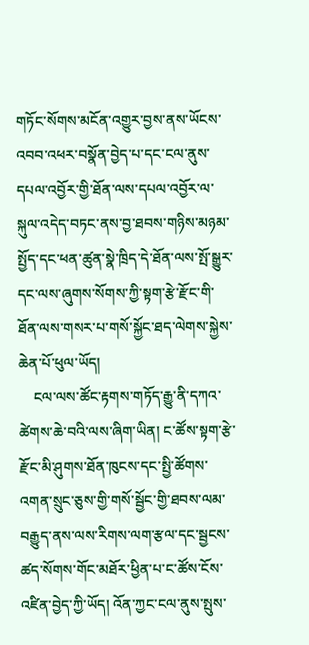གཏོང་སོགས་མངོན་འགྱུར་བྱས་ནས་ཡོངས་འབབ་འཕར་བསྣོན་བྱེད་པ་དང་ངལ་ནུས་དཔལ་འབྱོར་གྱི་ཐོན་ལས་དཔལ་འབྱོར་ལ་སྐུལ་འདེད་བཏང་ནས་བྱ་ཐབས་གཉིས་མཉམ་སྤྱོད་དང་ཕན་ཚུན་སྣེ་ཁྲིད་དེ་ཐོན་ལས་སྤོ་སྒྱུར་དང་ལས་ཞུགས་སོགས་ཀྱི་སྟག་རྩེ་རྫོང་གི་ཐོན་ལས་གསར་པ་གསོ་སྐྱོང་ཐད་ལེགས་སྐྱེས་ཆེན་པོ་ཕུལ་ཡོད།
    ངལ་ལས་ཚོང་རྟགས་གཏོད་རྒྱུ་ནི་དཀའ་ཚེགས་ཆེ་བའི་ལས་ཞིག་ཡིན། ང་ཚོས་སྟག་རྩེ་རྫོང་མི་ཤུགས་ཐོན་ཁུངས་དང་སྤྱི་ཚོགས་འགན་སྲུང་ཅུས་གྱི་གསོ་སྦྱོང་གྱི་ཐབས་ལམ་བརྒྱུད་ནས་ལས་རིགས་ལག་རྩལ་དང་སྦྱངས་ཚད་སོགས་གོང་མཐོར་ཕྱིན་པ་ང་ཚོས་ངོས་འཛིན་བྱེད་ཀྱི་ཡོད། འོན་ཀྱང་ངལ་ནུས་སྤུས་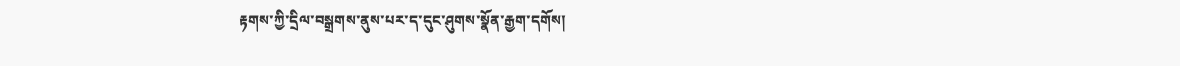རྟགས་ཀྱི་དྲིལ་བསྒྲགས་ནུས་པར་ད་དུང་ཤུགས་སྣོན་རྒྱག་དགོས།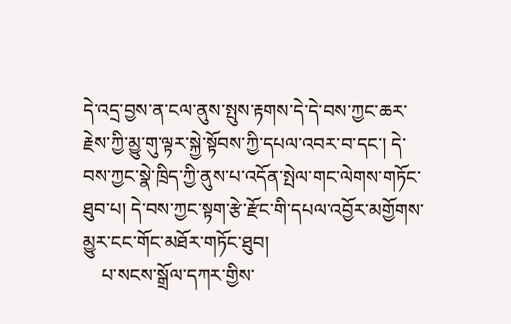དེ་འདྲ་བྱས་ན་ངལ་ནུས་སྤུས་རྟགས་དེ་དེ་བས་ཀྱང་ཆར་རྗེས་ཀྱི་མྱུ་གུ་ལྟར་སྐྱེ་སྟོབས་ཀྱི་དཔལ་འབར་བ་དང་། དེ་བས་ཀྱང་སྣེ་ཁྲིད་ཀྱི་ནུས་པ་འདོན་སྤེལ་གང་ལེགས་གཏོང་ཐུབ་པ། དེ་བས་ཀྱང་སྟག་རྩེ་རྫོང་གི་དཔལ་འབྱོར་མགྱོགས་མྱུར་ངང་གོང་མཐོར་གཏོང་ཐུབ།
    པ་སངས་སྒྲོལ་དཀར་གྱིས་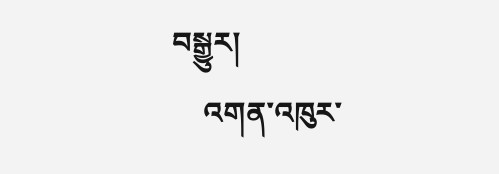བསྒྱུར།
    འགན་འཁུར་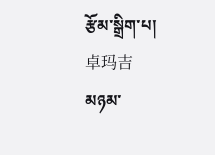རྩོམ་སྒྲིག་པ། 卓玛吉
མཉམ་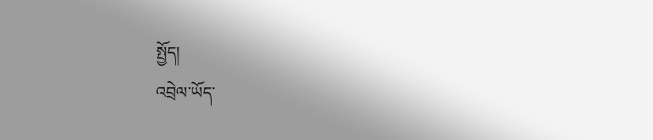སྤྱོད།
འབྲེལ་ཡོད་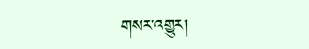གསར་འགྱུར།